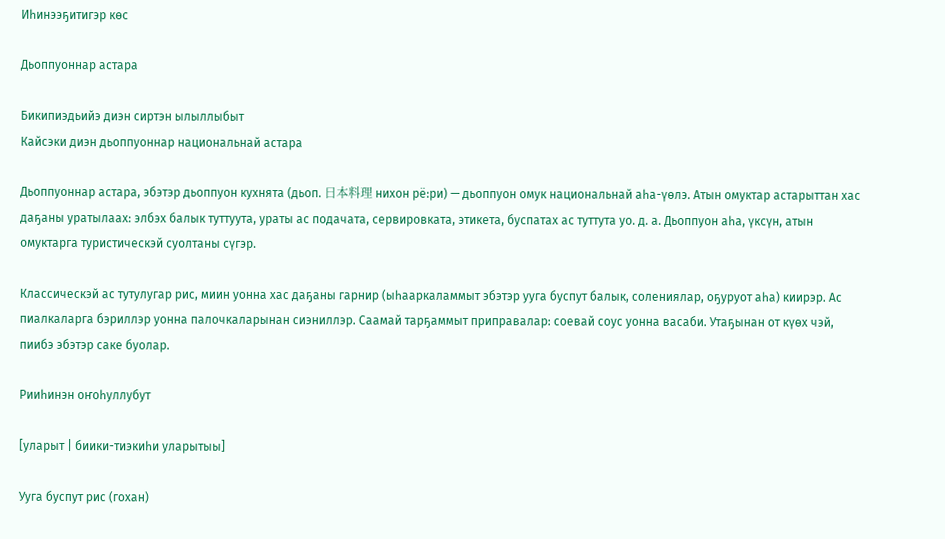Иһинээҕитигэр көс

Дьоппуоннар астара

Бикипиэдьийэ диэн сиртэн ылыллыбыт
Кайсэки диэн дьоппуоннар национальнай астара

Дьоппуоннар астара, эбэтэр дьоппуон кухнята (дьоп. 日本料理 нихон рё:ри) — дьоппуон омук национальнай аһа-үөлэ. Атын омуктар астарыттан хас даҕаны уратылаах: элбэх балык туттуута, ураты ас подачата, сервировката, этикета, буспатах ас туттута уо. д. а. Дьоппуон аһа, үксүн, атын омуктарга туристическэй суолтаны сүгэр.

Классическэй ас тутулугар рис, миин уонна хас даҕаны гарнир (ыһааркаламмыт эбэтэр ууга буспут балык, солениялар, оҕуруот аһа) киирэр. Ас пиалкаларга бэриллэр уонна палочкаларынан сиэниллэр. Саамай тарҕаммыт приправалар: соевай соус уонна васаби. Утаҕынан от күөх чэй, пиибэ эбэтэр саке буолар.

Рииһинэн оҥоһуллубут

[уларыт | биики-тиэкиһи уларытыы]

Ууга буспут рис (гохан)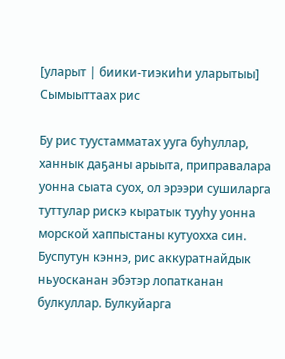[уларыт | биики-тиэкиһи уларытыы]
Сымыыттаах рис

Бу рис туустамматах ууга буһуллар, ханнык даҕаны арыыта, приправалара уонна сыата суох, ол эрээри сушиларга туттулар рискэ кыратык тууһу уонна морской хаппыстаны кутуохха син. Буспутун кэннэ, рис аккуратнайдык ньуосканан эбэтэр лопатканан булкуллар. Булкуйарга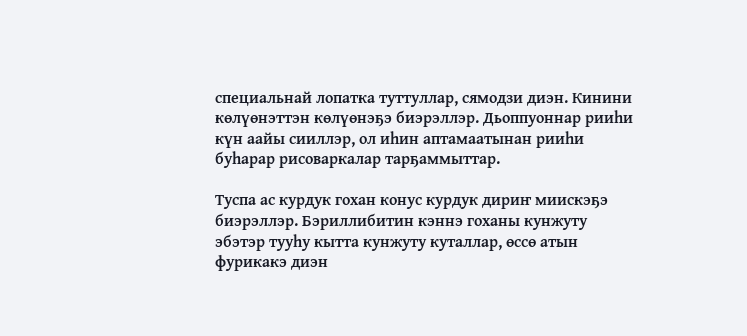специальнай лопатка туттуллар, сямодзи диэн. Кинини көлүөнэттэн көлүөнэҕэ биэрэллэр. Дьоппуоннар рииһи күн аайы сииллэр, ол иһин аптамаатынан рииһи буһарар рисоваркалар тарҕаммыттар.

Туспа ас курдук гохан конус курдук дириҥ миискэҕэ биэрэллэр. Бэриллибитин кэннэ гоханы кунжуту эбэтэр тууһу кытта кунжуту куталлар, өссө атын фурикакэ диэн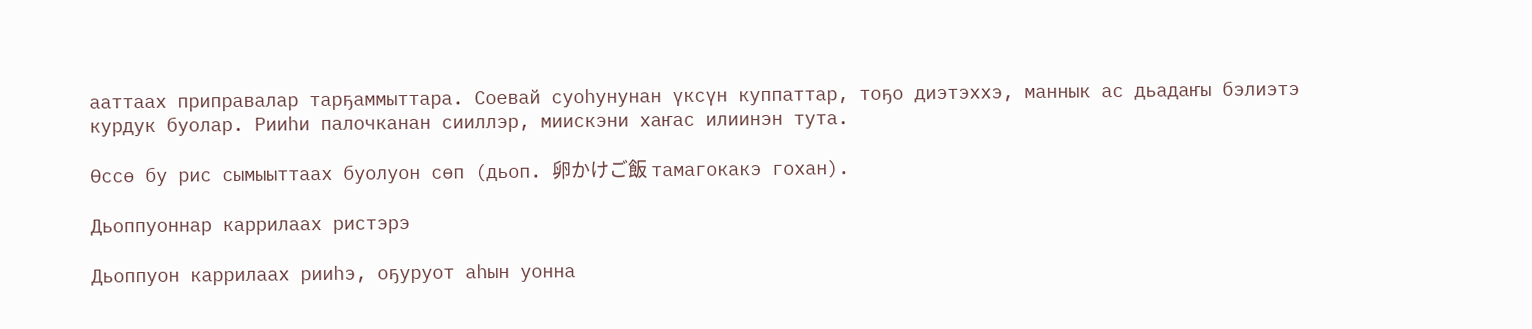ааттаах приправалар тарҕаммыттара. Соевай суоһунунан үксүн куппаттар, тоҕо диэтэххэ, маннык ас дьадаҥы бэлиэтэ курдук буолар. Рииһи палочканан сииллэр, миискэни хаҥас илиинэн тута.

Өссө бу рис сымыыттаах буолуон сөп (дьоп. 卵かけご飯 тамагокакэ гохан).

Дьоппуоннар каррилаах ристэрэ

Дьоппуон каррилаах рииһэ, оҕуруот аһын уонна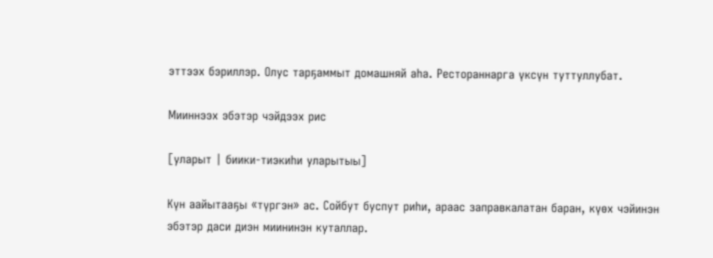эттээх бэриллэр. Олус тарҕаммыт домашняй аһа. Рестораннарга үксүн туттуллубат.

Мииннээх эбэтэр чэйдээх рис

[уларыт | биики-тиэкиһи уларытыы]

Күн аайытааҕы «түргэн» ас. Сойбут буспут риһи, араас заправкалатан баран, күөх чэйинэн эбэтэр даси диэн миининэн куталлар.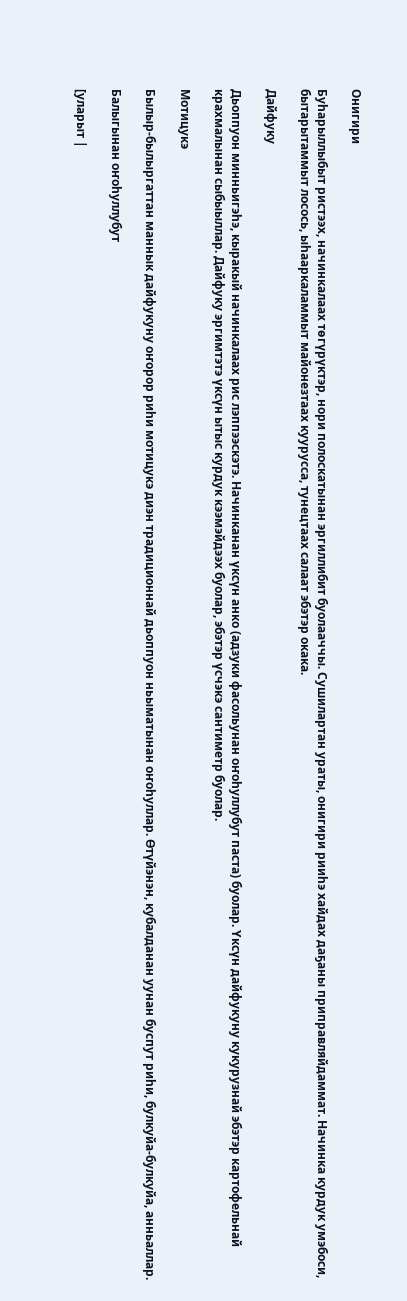Онигири

Буһарыллыбыт ристээх, начинкалаах төгүрүктэр, нори полоскатынан эргиллибит буолааччы. Сушилартан ураты, онигири рииһэ хайдах даҕаны приправляйдаммат. Начинка курдук умэбоси, бытарытаммыт лосось, ыһааркаламмыт майонезтаах куурусса, тунецтаах салаат эбэтэр окака.

Дайфуку

Дьоппуон минньигэһэ, кыракый начинкалаах рис лэппээскэтэ. Начинканан үксүн анко (адзуки фасольунан оҥоһуллубут паста) буолар. Үксүн дайфукуну кукурузнай эбэтэр картофельнай крахмалынан сыбыыллар. Дайфуку эргимтэтэ үксүн ытыс курдук кээмэйдээх буолар, эбэтэр үсчэкэ сантиметр буолар.

Мотицукэ

Былыр-былыргаттан маннык дайфукуну оҥорор риһи мотицукэ диэн традиционнай дьоппуон ньыматынан оҥоһуллар. Өтүйэнэн, кубалданан уунан буспут риһи, булкуйа-булкуйа, анньаллар.

Балыгынан оҥоһуллубут

[уларыт |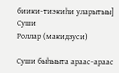биики-тиэкиһи уларытыы]
Суши
Роллар (макидзуси)

Суши быһыыта араас-араас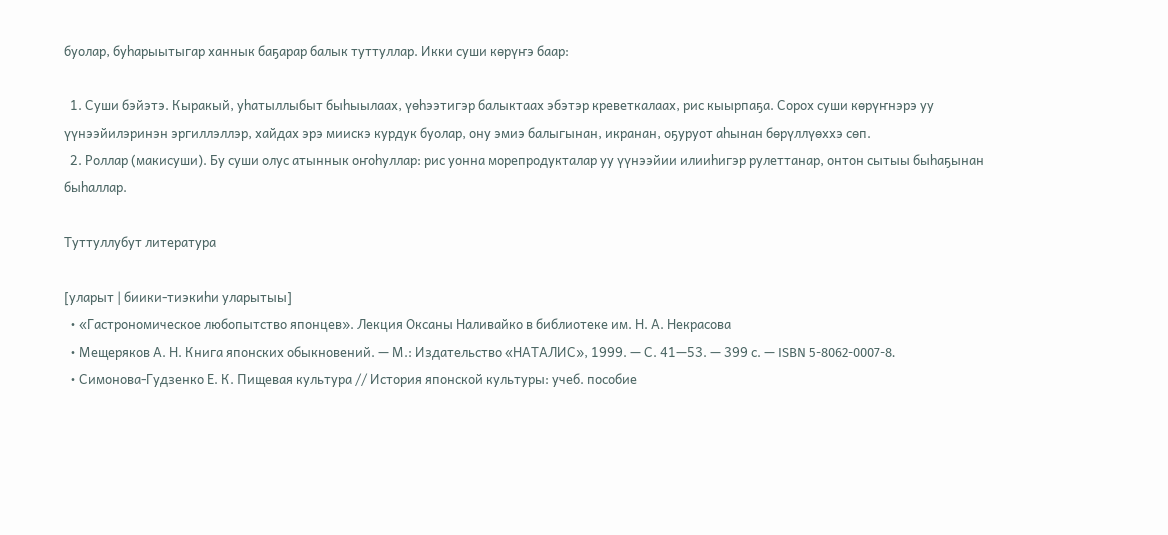буолар, буһарыытыгар ханнык баҕарар балык туттуллар. Икки суши көрүҥэ баар:

  1. Суши бэйэтэ. Кыракый, уһатыллыбыт быһыылаах, үөһээтигэр балыктаах эбэтэр креветкалаах, рис кыырпаҕа. Сорох суши көрүҥнэрэ уу үүнээйилэринэн эргиллэллэр, хайдах эрэ миискэ курдук буолар, ону эмиэ балыгынан, икранан, оҕуруот аһынан бөрүллүөххэ сөп.
  2. Роллар (макисуши). Бу суши олус атыннык оҥоһуллар: рис уонна морепродукталар уу үүнээйии илииһигэр рулеттанар, онтон сытыы быһаҕынан быһаллар.

Туттуллубут литература

[уларыт | биики-тиэкиһи уларытыы]
  • «Гастрономическое любопытство японцев». Лекция Оксаны Наливайко в библиотеке им. Н. А. Некрасова
  • Мещеряков А. Н. Книга японских обыкновений. — М.: Издательство «НАТАЛИС», 1999. — С. 41—53. — 399 с. — ISBN 5-8062-0007-8.
  • Симонова-Гудзенко Е. К. Пищевая культура // История японской культуры: учеб. пособие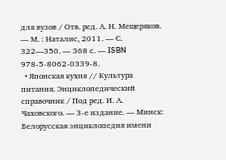для вузов / Отв. ред. А. Н. Мещеряков. — М. : Наталис, 2011. — С. 322—350. — 368 с. — ISBN 978-5-8062-0339-8.
  • Японская кухня // Культура питания. Энциклопедический справочник / Под ред. И. А. Чаховского. — 3-е издание. — Минск: Белорусская энциклопедия имени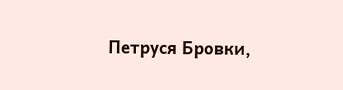Петруся Бровки,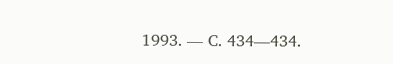1993. — С. 434—434.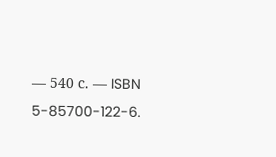— 540 с. — ISBN 5-85700-122-6.